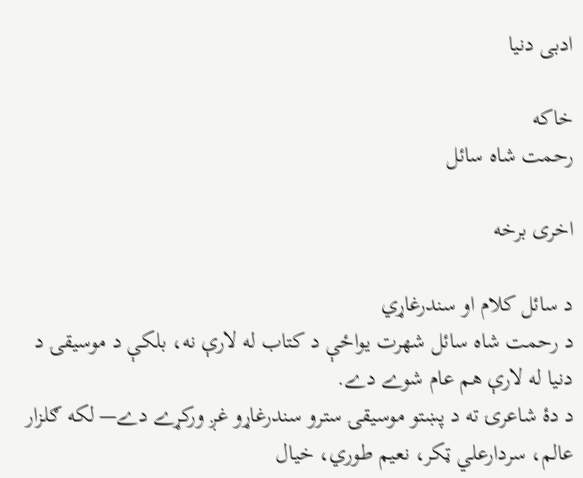ادبی دنيا

خاکه
رحمت شاه سائل

اخری برخه

د سائل کلام او سندرغاړي
د رحمت شاه سائل شهرت يواځې د کتاب له لارې نه، بلکې د موسيقۍ د دنيا له لارې هم عام شوے دے.
د دۀ شاعرۍ ته د پښتو موسيقۍ سترو سندرغاړو غږ ورکړے دے— لکه ګلزار عالم، سردارعلي ټکر، نعيم طوري، خيال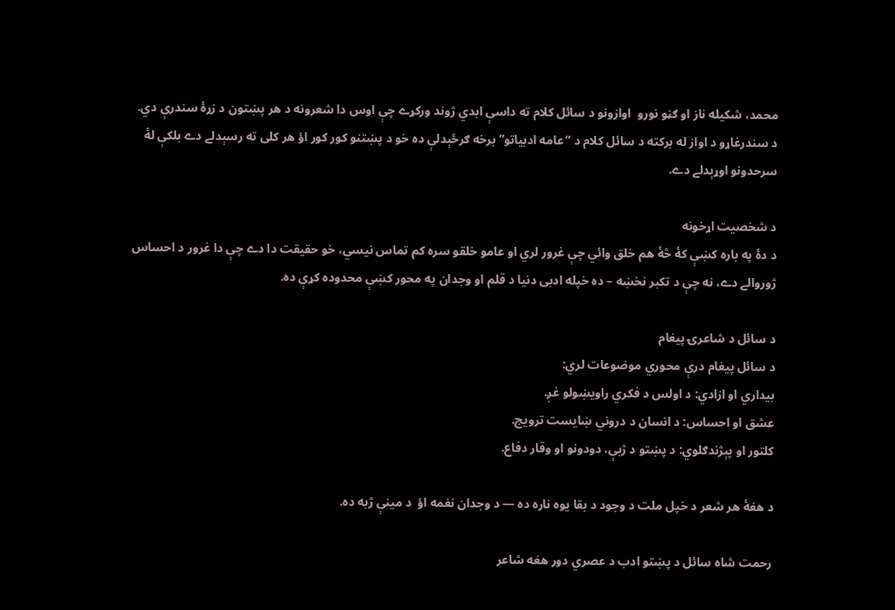محمد، شکيله ناز او ګڼو نورو  اوازونو د سائل کلام ته داسې ابدي ژوند ورکړے چې اوس دا شعرونه د هر پښتون د زړۀ سندرې دي.
د سندرغاړو د اواز له برکته د سائل کلام د “عامه ادبياتو” برخه ګرځېدلې ده خو د پښتنو کور کور اؤ هر کلی ته رسېدلے دے بلکې لۀ سرحدونو اوړېدلے دے.

د شخصيت اړخونه
د دۀ په باره کښې کۀ څۀ هم خلق وائي چې غرور لري او عامو خلقو سره کم تماس نيسي، خو حقيقت دا دے چې دا غرور د احساس ژوروالے دے، نه چې د تکبر نخښه – ده خپله ادبی دنيا د قلم او وجدان په محور کښې محدوده کړې ده.

د سائل د شاعرۍ پيغام
د سائل پيغام درې محوري موضوعات لري:
بيداري او ازادي: د اولس د فکري راويښولو غږ.
عشق او احساس: د انسان د دروني ښايست ترويج.
کلتور او پېژندګلوي: د پښتو د ژبې، دودونو او وقار دفاع.

د هغۀ هر شعر د خپل ملت د وجود د بقا يوه ناره ده — د وجدان نغمه اؤ  د مينې ژبه ده.

رحمت شاه سائل د پښتو ادب د عصري دور هغه شاعر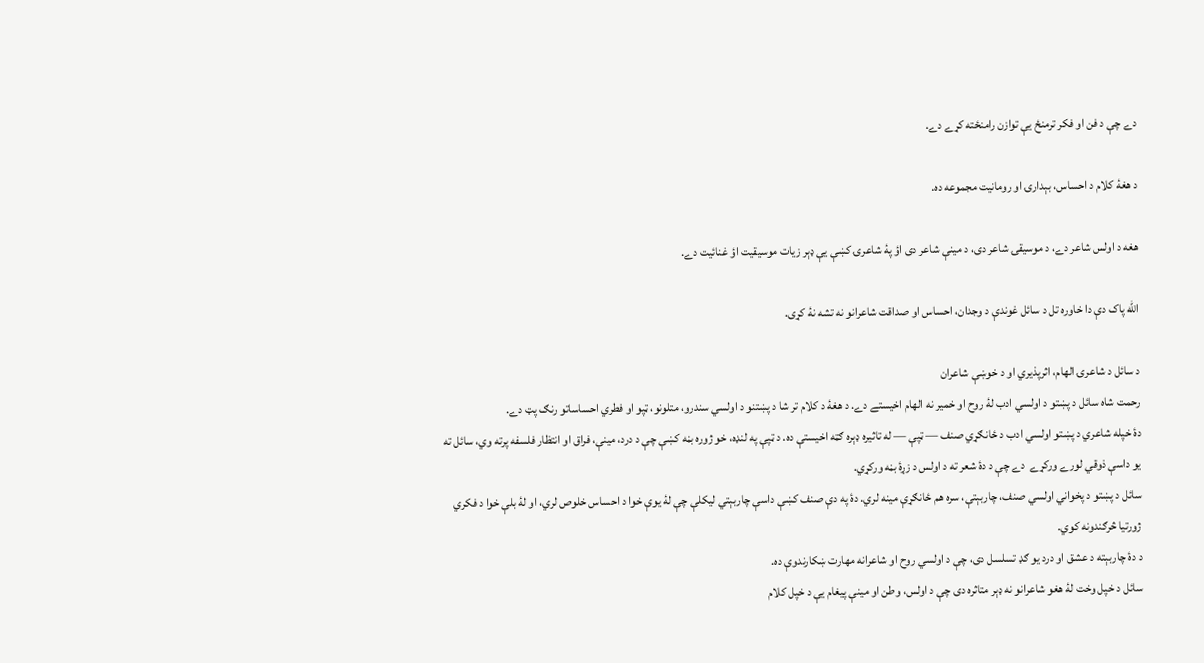دے چې د فن او فکر ترمنځ يې توازن رامنځته کړے دے.

د هغۀ کلام د احساس، بېدارۍ او رومانيت مجموعه ده.

هغه د اولس شاعر دے، د موسيقۍ شاعر دی، د مينې شاعر دی اؤ پۀ شاعرۍ کښې يې ډېر زيات موسيقيت اؤ غنائيت دے.

الله پاک دې دا خاوره تل د سائل غوندې د وجدان، احساس او صداقت شاعرانو نه تشه نۀ کړی.

د سائل د شاعرۍ الهام، اثرپذيري او د خوښې شاعران
رحمت شاه سائل د پښتو د اولسي ادب لۀ روح او خمیر نه الهام اخيستے دے. د هغۀ د کلام تر شا د پښتنو د اولسي سندرو، متلونو، ټپو او فطري احساساتو رنګ پټ دے.
دۀ خپله شاعري د پښتو اولسي ادب د ځانګړي صنف — ټپې — له تاثيره ډېره ګټه اخيستې ده. د ټپې په لنډه، خو ژوره بڼه کښې چې د درد، مينې، فراق او انتظار فلسفه پرته وي، سائل ته يو داسې ذوقي لورے ورکړے  دے چې د دۀ شعر ته د اولس د زړۀ بڼه ورکړي.
سائل د پښتو د پخواني اولسي صنف، چاربېتې، سره هم ځانګړې مينه لري. دۀ په دې صنف کښې داسې چاربېتي ليکلې چې لۀ يوې خوا د احساس خلوص لري، او لۀ بلې خوا د فکري ژورتيا څرګندونه کوي.
د دۀ چاربېته د عشق او درد يو ګډ تسلسل دی، چې د اولسي روح او شاعرانه مهارت ښکارندوې ده.
سائل د خپل وخت لۀ هغو شاعرانو نه ډېر متاثره دی چې د اولس، وطن او مينې پيغام يې د خپل کلام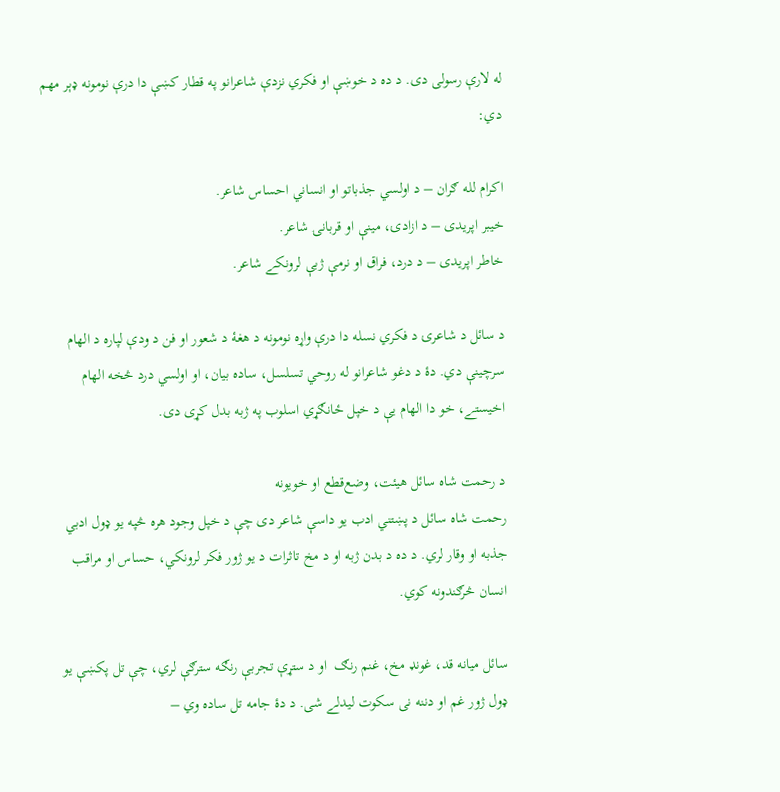له لارې رسولی دی. د ده د خوښې او فکري نزدې شاعرانو په قطار کښې دا درې نومونه ډېر مهم دي:

اکرام لله ګران – د اولسي جذباتو او انساني احساس شاعر.
خيبر اپريدی – د ازادۍ، مينې او قربانۍ شاعر.
خاطر اپريدی – د درد، فراق او نرمې ژبې لرونکے شاعر.

د سائل د شاعرۍ د فکري نسله دا درې واړه نومونه د هغۀ د شعور او فن د ودې لپاره د الهام سرچينې دي. دۀ د دغو شاعرانو له روحي تسلسل، ساده بيان، او اولسي درد څخه الهام اخيستے، خو دا الهام يې د خپل ځانګړي اسلوب په ژبه بدل کړی دی.

د رحمت شاه سائل هيئت، وضع‌قطع او خويونه
رحمت شاه سائل د پښتني ادب يو داسې شاعر دی چې د خپل وجود هره څپه يو ډول ادبي جذبه او وقار لري. د ده د بدن ژبه او د مخ تاثرات د يو ژور فکر لرونکي، حساس او مراقب انسان څرګندونه کوي.

سائل ميانه قد، غونډ مخ، غنم رنګ  او د ستړې تجربې رنګه سترګې لري، چې تل پکښې يو ډول ژور غم او دننه نی سکوت ليدلے شی. د دۀ جامه تل ساده وي –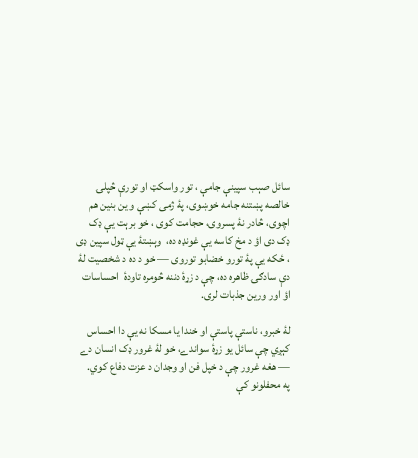سائل صېب سپينې جامې ، تور واسکټ او تورې څپلۍ خالصه پښتنه جامه خوښوی، پۀ ژمی کښې و ين بنين هم اچوی، څادر نۀ پسروی، حجامت کوی ، خو برېت يې ډک ډک دی اؤ د مخ کاسه يې غونډه ده،  وېښتۀ يې ټول سپين ډی ، ځکه يې پۀ تورو خضابو توروی — خو د ده د شخصيت لۀ دې سادګۍ ظاهره ده، چې د زړۀ دننه څومره تاودۀ  احساسات اؤ اور ورين جذبات لری.

لۀ خبرو، ناستې پاستې او خندا يا مسکا نه يې دا احساس کېږي چې سائل يو زړۀ سواندے، خو لۀ غرور ډک انسان دے — هغه غرور چې د خپل فن او وجدان د عزت دفاع کوي.
په محفلونو کې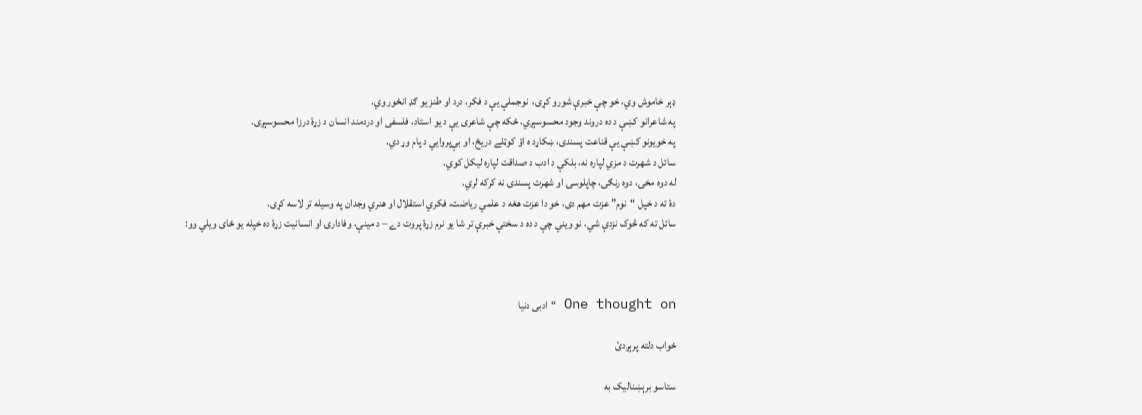ډېر خاموش وي، خو چې خبرې شورو کړی،  نوجملې يې د فکر، درد او طنز يو ګډ انځور وي.
په شاعرانو کښې د ده دروند وجود محسوسېږي، ځکه چې شاعری يې د يو استاد، فلسفی او دردمند انسان د زړۀ درزا محسوسېږی.
په خویونو کښې يې قناعت پسندی، ښکاړد ه اؤ کوټلے دريځ‌، او بې‌پروايي د پام وړ دي.
سائل د شهرت د مزي لپاره نه، بلکې د ادب د صداقت لپاره ليکل کوي.
له دوه مخۍ، دوه رنګۍ، چاپلوسۍ او شهرت‌ پسندۍ نه کرکه لري.
دۀ ته د خپل “نوم” عزت مهم دی، خو دا عزت هغه د علمي رياضت، فکري استقلال او هنري وجدان په وسيله تر لاسه کړی.
سائل ته که څوک نزدې شي، نو ويني چې د ده د سختې خبرې تر شا يو نرم زړۀ پروت دے – د مينې، وفادارۍ او انسانيت زړۀ ده خپله يو ځای ويلي وو:



One thought on “ادبی دنيا

ځواب دلته پرېږدئ

ستاسو برېښناليک به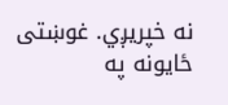نه خپريږي. غوښتى ځایونه په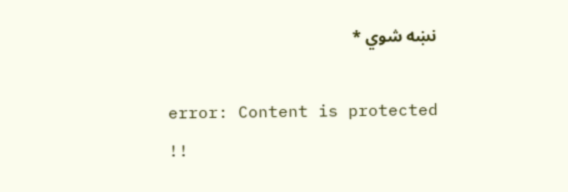نښه شوي *

error: Content is protected !!